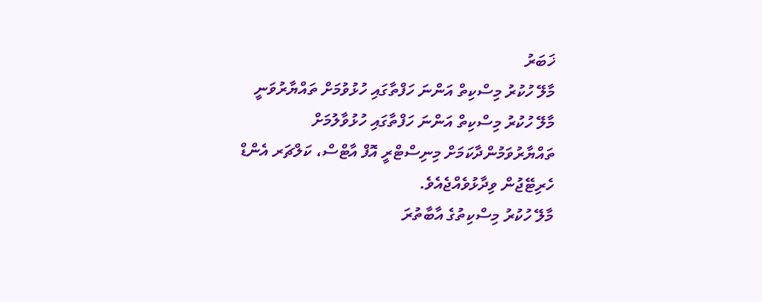ޚަބަރު
މާލޭ ހުކުރު މިސްކިތް އަންނަ ހަފްތާގައި ހުޅުވުމަށް ތައްޔާރުވަނީ
މާލޭ ހުކުރު މިސްކިތް އަންނަ ހަފްތާގައި ހުޅުވާލުމަށް ތައްޔާރުވަމުންދާކަމަށް މިނިސްޓްރީ އޮފް އާޓްސް، ކަލްޗަރ އެންޑް ހެރިޓޭޖުން ވިދާޅުވެއްޖެއެވެ.
މާލޭ ހުކުރު މިސްކިތުގެ އާބާތުރަ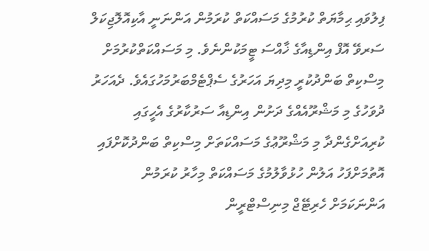ފިލުވައި ޙިމާޔަތް ކުރުމުގެ މަސައްކަތް ކުރަމުން އަންނަނީ އާކިއޮލޮޖިކަލް ސަރވޭ އޮފް އިންޑިއާގެ ޚާއްސަ ޓީމަކުންނެވެ. މި މަސައްކަތްކުރުމަށް މިސްކިތް ބަންދުކުރީ މިދިޔަ އަހަރުގެ ސެޕްޓެމްބަރުމަހުގައެވެ. ދެއަހަރު ދުވަހުގެ މި މަޝްރޫއެއްގެ ދަށުން އިންޑިއާ ސަރުކާރުގެ އެހީގައި ކުރިއަށްގެންދާ މި މަޝްރޫޢުގެ މަސައްކަތަށް މިސްކިތް ބަންދުކޮށްފައި އޮތުމަށްފަހު އަލުން ހުޅުވާލުމުގެ މަސައްކަތް މިހާރު ކުރަމުން އަންނަކަމަށް ހެރިޓޭޖް މިނިސްޓްރީން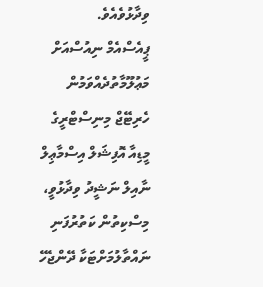ވިދާޅުވެއެވެ.
ޕީއެސްއެމް ނިއުސްއަށް މަޢުލޫމާތުދެއްވަމުން ހެރިޓޭޖް މިނިސްޓްރީގެ މީޑިއާ އޮފިޝަލް އިސްމާޢިލް ނާއިލް ނަޝީދު ވިދާޅުވީ، މިސްކިތުން ކަތުރުފަނި ނައްތާލުމަށްޓަކާ ދޭންޖެހޭ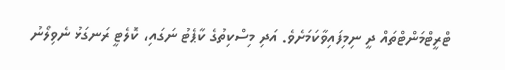ޓްރީޓްމަންޓްތައް ދީ ނިމިފައިވާކަމަށެވެ. އަދި މިސްކިތުގެ ކާޕެޓު ނަގައި، ކޮލެޓީ ރަނގަޅު ނެވިލޯނު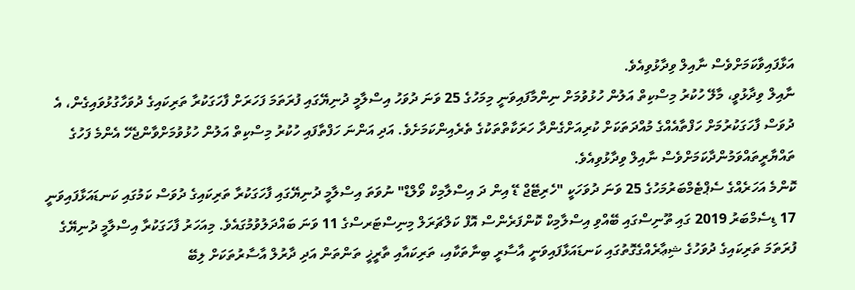އަޅާފައިވާކަމަށްވެސް ނާއިލް ވިދާޅުވިއެވެ.
ނާއިލް ވިދާޅުވީ، މާލޭ ހުކުރު މިސްކިތް އަލުން ހުޅުވުމަށް ނިންމާފައިވަނީ މިމަހުގެ 25 ވަނަ ދުވަހު އިސްލާމީ ދުނިޔޭގައި ފުރަތަމަ ފަހަރަށް ފާހަގަކުރާ ތަރިކައިގެ ދުވަހާގުޅުވައިގެން، އެ ދުވަސް ފާހަގަކުރުމަށް ހަފްތާއެއްގެ މުއްދަތަކަށް ކުރިއަށްގެންދާ ހަރަކާތްތަކުގެ ތެރެއިންކަމަށެވެ. އަދި އަންނަ ހަފްތާފައި ހުކުރު މިސްކިތް އަލުން ހުޅުވުމަށްވާންޖެހޭ އެންމެ ފަހުގެ ތައްޔާރީތައްވަމުންދާކަމަށްވެސް ނާއިލް ވިދާޅުވިއެވެ.
ކޮންމެ އަހަރެއްގެ ސެޕްޓެމްބަރުމަހުގެ 25 ވަނަ ދުވަހަކީ "ހެރިޓޭޖް ޑޭ އިން ދަ އިސްލާމިކް ވޯލްޑް" ނުވަތަ އިސްލާމީ ދުނިޔޭގައި ފާހަގަކުރާ ތަރިކައިގެ ދުވަސް ކަމުގައި ކަނޑައަޅާފައިވަނީ 17 ޑިސެމްބަރު 2019 ގައި ތޫނިސްގައި ބޭއްވި އިސްލާމިކް ކޮންފަރެންސް އޮފް ކަލްޗަރަލް މިނިސްޓަރސްގެ 11 ވަނަ ބައްދަލުވުމުގައެވެ. މިއަހަރު ފާހަގަކުރާ އިސްލާމީ ދުނިޔޭގެ ފުރަތަމަ ތަރިކައިގެ ދުވަހުގެ ޝިޢާރެއްގެގޮތުގައި ކަނޑައަޅާފައިވަނީ އާސާރީ ބިނާތަކާއި، ތަރިކައާއި ތާރީޚީ ތަންތަން އަދި ދާރުލް އާސާރުތަކަށް ލިބޭ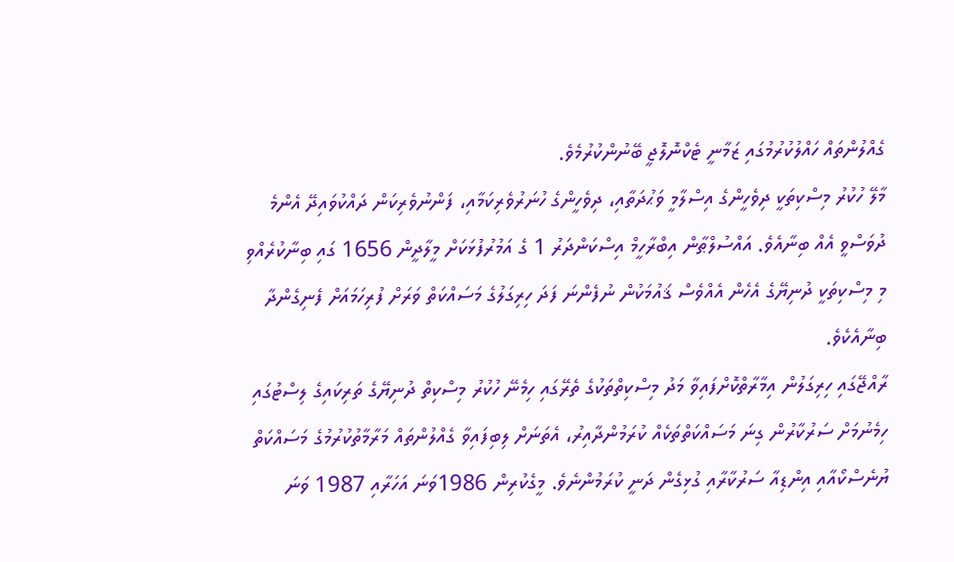ގެއްލުންތައް ހައްލުކުރުމުގައި ޒަމާނީ ޓެކްނޮލޮޖީ ބޭނުންކުރުމެވެ.
މާލޭ ހުކުރު މިސްކިތަކީ ދިވެހީންގެ އިސްލާމީ ވަޙުދަތާއި، ދިވެހީންގެ ހުނަރުވެރިކަމާއި، ފަންނުވެރިކަން ދައްކުވައިދޭ އެންމެ ދުވަސްވީ އެއް ބިނާއެވެ. އައްސުލްޠާން އިބްރާހީމް އިސްކަންދަރު 1 ގެ އަމުރުފުޅަކަށް މީލާދީން 1656 ގައި ބިނާކުރެއްވި މި މިސްކިތަކީ ދުނިޔޭގެ އެހެން އެއްވެސް ޤައުމަކުން ނުފެންނަ ފަދަ ހިރިގަލުގެ މަސައްކަތް ވަރަށް ފުރިހަމައަށް ފެނިގެންދާ ބިނާއެކެވެ.
ރާއްޖޭގައި ހިރިގަލުން އިމާރާތްކޮށްފައިވާ މަދު މިސްކިތްތަކުގެ ތެރޭގައި ހިމެނޭ ހުކުރު މިސްކިތް ދުނިޔޭގެ ތަރިކައިގެ ލިސްޓުގައި ހިމެނުމަށް ސަރުކާރުން ގިނަ މަސައްކަތްތަކެއް ކުރަމުންދާއިރު، އެތަނަށް ލިބިފައިވާ ގެއްލުންތައް މަރާމާތުކުރުމުގެ މަސައްކަތް ޔުނެސްކޯއާއި އިންޑިއާ ސަރުކާރާއި ގުޅިގެން ދަނީ ކުރަމުންނެވެ. މީގެކުރިން 1986ވަނަ އަހަރާއި 1987 ވަނަ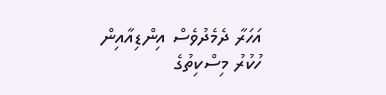އަހަރާ ދެމެދުވެސް އިންޑިއާއިން ހުކުރު މިސްކިތުގެ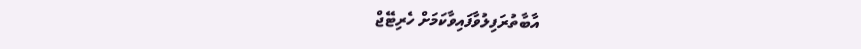އާބާތުރަފިލުވާފައިވާކަމަށް ހެރިޓޭޖް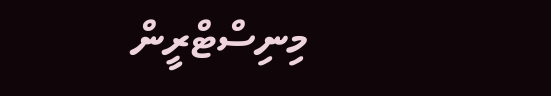މިނިސްޓްރީން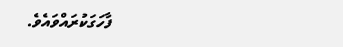ފާހަގަކުރައްވައެވެ.